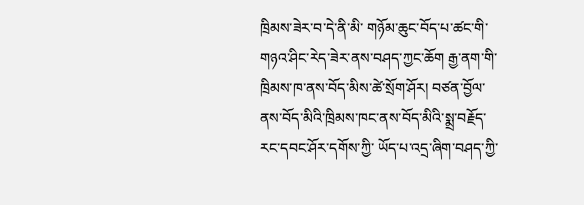ཁྲིམས་ཟེར་བ་དེ་ནི་མི་ གཉོམ་ཆུང་བོད་པ་ཚང་གི་གཉའ་ཤིང་རེད་ཟེར་ནས་བཤད་ཀྱང་ཆོག རྒྱ་ནག་གི་ཁྲིམས་ཁ་ནས་བོད་མིས་ཚེ་སྲོག་ཤོར། བཙན་བྱོལ་ནས་བོད་མིའི་ཁྲིམས་ཁང་ནས་བོད་མིའི་སྨྲ་བརྗོད་རང་དབང་ཤོར་དགོས་ཀྱི་ ཡོད་པ་འདྲ་ཞིག་བཤད་ཀྱི་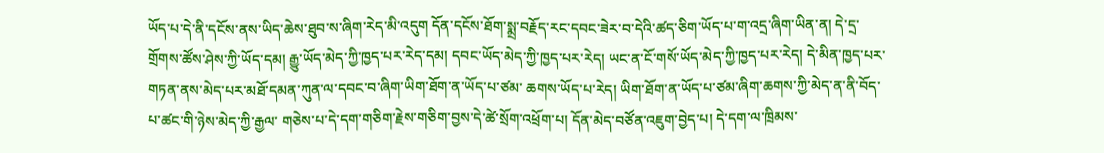ཡོད་པ་དེ་ནི་དངོས་ནས་ཡིད་ཆེས་ཐུབ་ས་ཞིག་རེད་མི་འདུག དོན་དངོས་ཐོག་སྨྲ་བརྗོད་རང་དབང་ཟེར་བ་དེའི་ཚད་ཅིག་ཡོད་པ་ག་འདྲ་ཞིག་ཡིན་ན། དེ་དྲ་གྲོགས་ཚོས་ཤེས་ཀྱི་ཡོད་དམ། རྒྱུ་ཡོད་མེད་ཀྱི་ཁྱད་པར་རེད་དམ། དབང་ཡོད་མེད་ཀྱི་ཁྱད་པར་རེད། ཡང་ན་ངོ་གསོ་ཡོད་མེད་ཀྱི་ཁྱད་པར་རེད། དེ་མིན་ཁྱད་པར་གཏན་ནས་མེད་པར་མཐོ་དམན་ཀུན་ལ་དབང་བ་ཞིག་ཡིག་ཐོག་ན་ཡོད་པ་ཙམ་ ཆགས་ཡོད་པ་རེད། ཡིག་ཐོག་ན་ཡོད་པ་ཙམ་ཞིག་ཆགས་ཀྱི་མེད་ན་ནི་བོད་པ་ཚང་གི་ཉེས་མེད་ཀྱི་རྒྱལ་ གཅེས་པ་དེ་དག་གཅིག་རྗེས་གཅིག་བྱས་དེ་ཚེ་སྲོག་འཕྲོག་པ། དོན་མེད་བཙོན་འཇུག་བྱེད་པ། དེ་དག་ལ་ཁྲིམས་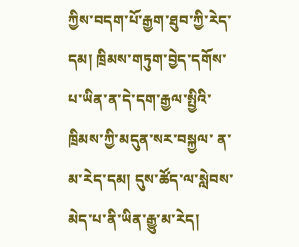ཀྱིས་བདག་པོ་རྒྱག་ཐུབ་ཀྱི་རེད་དམ། ཁྲིམས་གཏུག་བྱེད་དགོས་པ་ཡིན་ན་དེ་དག་རྒྱལ་སྤྱིའི་ཁྲིམས་ཀྱི་མདུན་སར་བསྐྱལ་ ན་མ་རེད་དམ། དུས་ཚོད་ལ་སླེབས་མེད་པ་ནི་ཡིན་རྒྱུ་མ་རེད།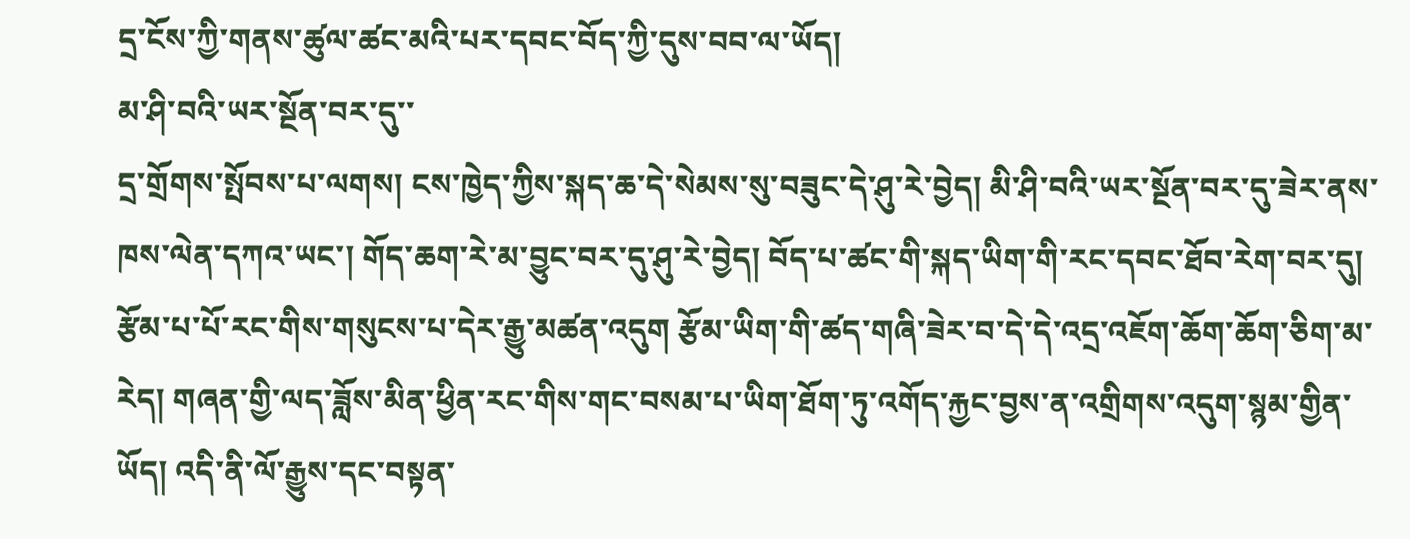དྲ་ངོས་ཀྱི་གནས་ཚུལ་ཚང་མའི་པར་དབང་བོད་ཀྱི་དུས་བབ་ལ་ཡོད།
མ་ཤི་བའི་ཡར་སྔོན་བར་དུ་་
དྲ་གྲོགས་སྤོབས་པ་ལགས། ངས་ཁྱེད་ཀྱིས་སྐད་ཆ་དེ་སེམས་སུ་བཟུང་དེ་ཤུ་རེ་བྱེད། མི་ཤི་བའི་ཡར་སྔོན་བར་དུ་ཟེར་ནས་ཁས་ལེན་དཀའ་ཡང་། གོད་ཆག་རེ་མ་བྱུང་བར་དུ་ཤུ་རེ་བྱེད། བོད་པ་ཚང་གི་སྐད་ཡིག་གི་རང་དབང་ཐོབ་རེག་བར་དུ།
རྩོམ་པ་པོ་རང་གིས་གསུངས་པ་དེར་རྒྱུ་མཚན་འདུག རྩོམ་ཡིག་གི་ཚད་གཞི་ཟེར་བ་དེ་དེ་འདྲ་འཇོག་ཆོག་ཆོག་ཅིག་མ་རེད། གཞན་གྱི་ལད་ཟློས་མིན་ཕྱིན་རང་གིས་གང་བསམ་པ་ཡིག་ཐོག་ཏུ་འགོད་རྐྱང་བྱས་ན་འགྲིགས་འདུག་སྙམ་གྱིན་ཡོད། འདི་ནི་ལོ་རྒྱུས་དང་བསྟན་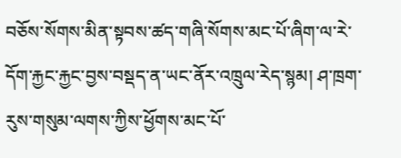བཅོས་སོགས་མིན་སྟབས་ཚད་གཞི་སོགས་མང་པོ་ཞིག་ལ་རེ་དོག་རྐྱང་རྐྱང་བྱས་བསྡད་ན་ཡང་ནོར་འཁྲུལ་རེད་སྙམ། ཤ་ཁྲག་རུས་གསུམ་ལགས་ཀྱིས་ཕྱོགས་མང་པོ་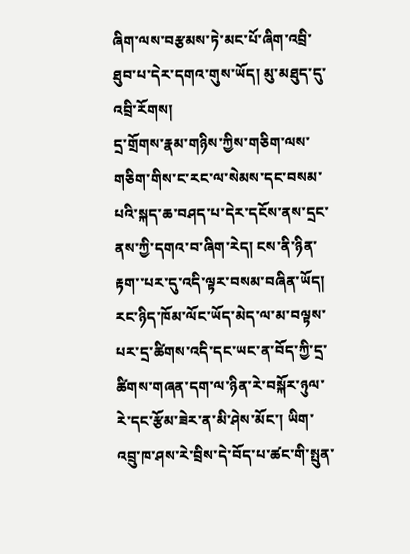ཞིག་ལས་བརྩམས་ཏེ་མང་པོ་ཞིག་འབྲི་ཐུབ་པ་དེར་དགའ་གུས་ཡོད། མུ་མཐུད་དུ་འབྲི་རོགས།
དྲ་གྲོགས་རྣམ་གཉིས་ཀྱིས་གཅིག་ལས་གཅིག་གིས་ང་རང་ལ་སེམས་དང་བསམ་པའི་སྐད་ཆ་བཤད་པ་དེར་དངོས་ནས་དྲང་ནས་ཀྱི་དགའ་བ་ཞིག་རེད། ངས་ནི་ཉིན་རྟག་་པར་དུ་འདི་ལྟར་བསམ་བཞིན་ཡོད། རང་ཉིད་ཁོམ་ལོང་ཡོད་མེད་ལ་མ་བལྟས་པར་དྲ་ཚིགས་འདི་དང་ཡང་ན་བོད་ཀྱི་དྲ་ཚིགས་གཞན་དག་ལ་ཉིན་རེ་བསྐོར་ཉུལ་རེ་དང་རྩོམ་ཟེར་ན་མི་ཤེས་མོང་། ཡིག་འབྲུ་ཁ་ཤས་རེ་བྲིས་དེ་བོད་པ་ཚང་གི་སྤུན་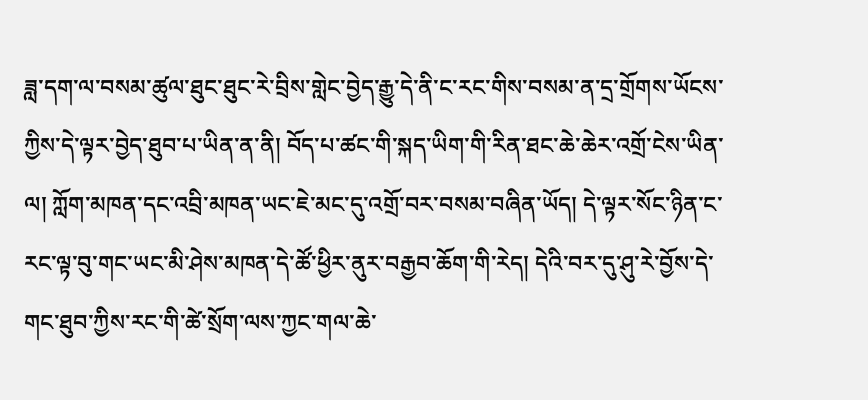ཟླ་དག་ལ་བསམ་ཚུལ་ཐུང་ཐུང་རེ་བྲིས་གླེང་བྱེད་རྒྱུ་དེ་ནི་ང་རང་གིས་བསམ་ན་དྲ་གྲོགས་ཡོངས་ཀྱིས་དེ་ལྟར་བྱེད་ཐུབ་པ་ཡིན་ན་ནི། བོད་པ་ཚང་གི་སྐད་ཡིག་གི་རིན་ཐང་ཆེ་ཆེར་འགྲོ་ངེས་ཡིན་ལ། ཀློག་མཁན་དང་འབྲི་མཁན་ཡང་ཇེ་མང་དུ་འགྲོ་བར་བསམ་བཞིན་ཡོད། དེ་ལྟར་སོང་ཉིན་ང་རང་ལྟ་བུ་གང་ཡང་མི་ཤེས་མཁན་དེ་ཚོ་ཕྱིར་ནུར་བརྒྱབ་ཆོག་གི་རེད། དེའི་བར་དུ་ཤུ་རེ་བྱོས་དེ་གང་ཐུབ་ཀྱིས་རང་གི་ཚེ་སྲོག་ལས་ཀྱང་གལ་ཆེ་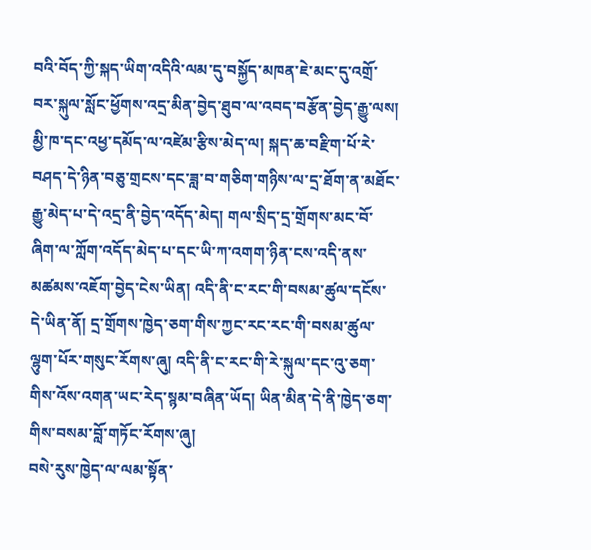བའི་བོད་ཀྱི་སྐད་ཡིག་འདིའི་ལམ་དུ་བསྐྱོད་མཁན་ཇེ་མང་དུ་འགྲོ་བར་སྐུལ་སློང་ཕྱོགས་འདྲ་མིན་བྱེད་ཐུབ་ལ་འབད་བརྩོན་བྱེད་རྒྱུ་ལས། མྱི་ཁ་དང་འཕྱ་དམོད་ལ་འཛེམ་རྩིས་མེད་ལ། སྐད་ཆ་བརྫིག་པོ་རེ་བཤད་དེ་ཉིན་བཅུ་གྲངས་དང་ཟླ་བ་གཅིག་གཉིས་ལ་དྲ་ཐོག་ན་མཐོང་རྒྱུ་མེད་པ་དེ་འདྲ་ནི་བྱེད་འདོད་མེད། གལ་སྲིད་དྲ་གྲོགས་མང་བོ་ཞིག་ལ་ཀློག་འདོད་མེད་པ་དང་ཡི་ཀ་འགག་ཉིན་ངས་འདི་ནས་མཚམས་འཇོག་བྱེད་ངེས་ཡིན། འདི་ནི་ང་རང་གི་བསམ་ཚུལ་དངོས་དེ་ཡིན་ནོ། དྲ་གྲོགས་ཁྱེད་ཅག་གིས་ཀྱང་རང་རང་གི་བསམ་ཚུལ་ལྷུག་པོར་གསུང་རོགས་ཞུ། འདི་ནི་ང་རང་གི་རེ་སྐུལ་དང་འུ་ཅག་གིས་འོས་འགན་ཡང་རེད་སྙམ་བཞིན་ཡོད། ཡིན་མིན་དེ་ནི་ཁྱེད་ཅག་གིས་བསམ་བློ་གཏོང་རོགས་ཞུ།
བསེ་རུས་ཁྱེད་ལ་ལམ་སྟོན་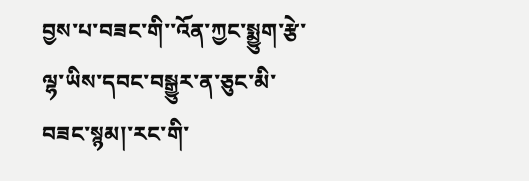བྱས་པ་བཟང་གི་་འོན་ཀྱང་སྨྱུག་རྩེ་ལྷ་ཡིས་དབང་བསྒྱུར་ན་ཅུང་མི་བཟང་སྙམ།་རང་གི་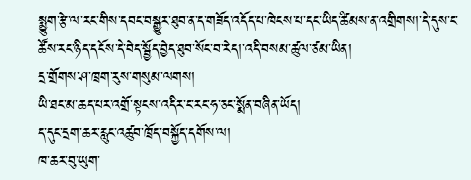སྨྱུག་རྩེ་ལ་རང་གིས་དབང་བསྒྱུར་ཐུབ་ན་ད་གཟོད་འདོད་པ་ཁེངས་པ་དང་ཡིད་ཚིམས་ན་འགྲིགས།་དེ་དུས་ང་ཚོས་རང་ཉིད་དངོས་དེ་བེད་སྦྱོད་བྱེད་ཐུབ་སོང་བ་རེད།་འདི་བསམ་ཚུལ་ཙམ་ཡིན།
དྲ་གྲོགས་ཤ་ཁྲག་རུས་གསུམ་ལགས།
ཡི་ཐང་མ་ཆད་པར་འགྲོ་སྟངས་འདིར་ང་རང་ཧ་ཅང་སྨོན་བཞིན་ཡོད།
ད་དུང་དྲག་ཆར་རླུང་འཚུབ་ཁྲོད་བསྐྱོད་དགོས་ལ།
ཁ་ཆར་བུ་ཡུག་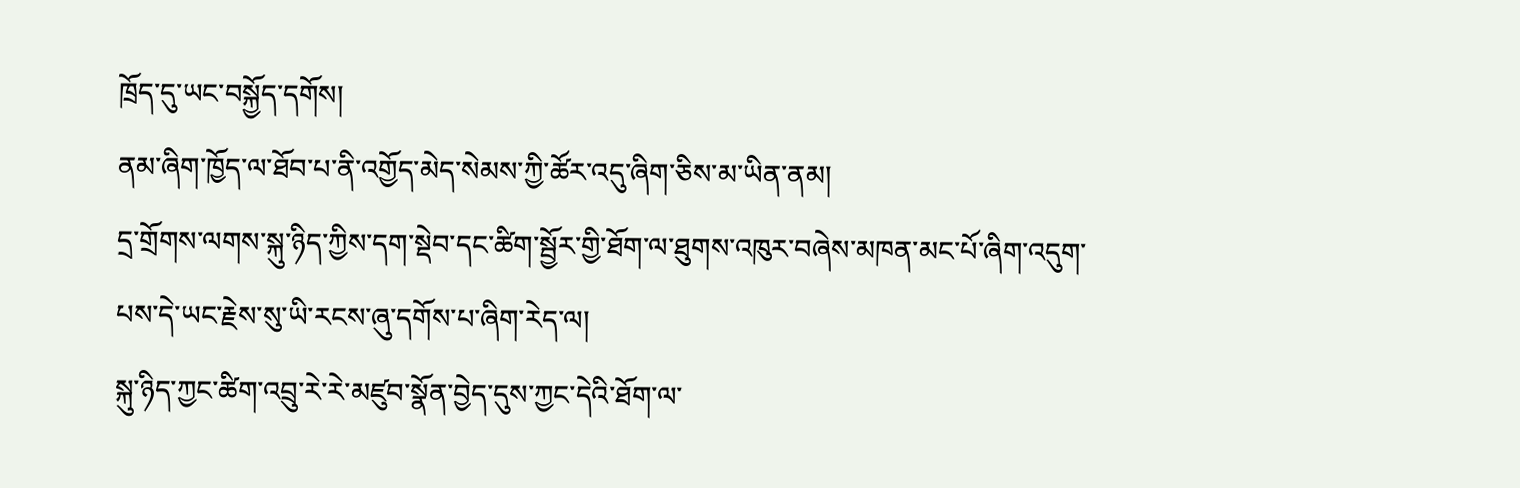ཁྲོད་དུ་ཡང་བསྐྱོད་དགོས།
ནམ་ཞིག་ཁྱོད་ལ་ཐོབ་པ་ནི་འགྱོད་མེད་སེམས་ཀྱི་ཚོར་འདུ་ཞིག་ཅིས་མ་ཡིན་ནམ།
དྲ་གྲོགས་ལགས་སྐུ་ཉིད་ཀྱིས་དག་སྡེབ་དང་ཚིག་སྦྱོར་གྱི་ཐོག་ལ་ཐུགས་འཁུར་བཞེས་མཁན་མང་པོ་ཞིག་འདུག་པས་དེ་ཡང་རྗེས་སུ་ཡི་རངས་ཞུ་དགོས་པ་ཞིག་རེད་ལ།
སྐུ་ཉིད་ཀྱང་ཚིག་འབྲུ་རེ་རེ་མཛུབ་སྣོན་བྱེད་དུས་ཀྱང་དེའི་ཐོག་ལ་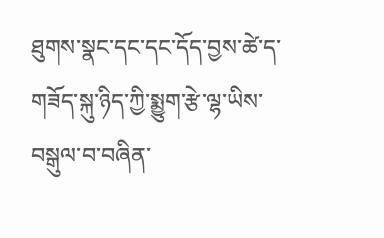ཐུགས་སྣང་དང་དང་དོད་བྱས་ཚེ་ད་གཟོད་སྐུ་ཉིད་ཀྱི་སྨྱུག་རྩེ་ལྷ་ཡིས་བསྒུལ་བ་བཞིན་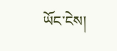ཡོང་ངེས།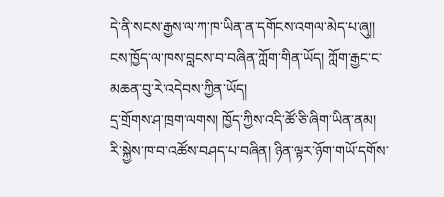དེ་ནི་སངས་རྒྱས་ལ་ཀ་ཁ་ཡིན་ན་དགོངས་འགལ་མེད་པ་ཞུ།།
ངས་ཁྱོད་ལ་ཁས་བླངས་བ་བཞིན་ཀློག་གིན་ཡོད། ཀློག་རྒྱང་ང་མཆན་བུ་རེ་འདེབས་ཀྱིན་ཡོད།
དྲ་གྲོགས་ཤ་ཁྲག་ལགས། ཁྱོད་ཀྱིས་འདི་ཚོ་ཅི་ཞིག་ཡིན་ནམ། རི་སྐྱེས་ཁ་བ་འཚོས་བཤད་པ་བཞིན། ཉིན་ལྟར་ཉོག་གཡོ་དགོས་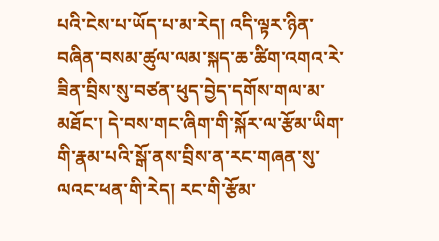པའི་ངེས་པ་ཡོད་པ་མ་རེད། འདི་ལྟར་ཉིན་བཞིན་བསམ་ཚུལ་ལམ་སྐད་ཆ་ཚིག་འགའ་རེ་ཟིན་བྲིས་སུ་བཙན་ཕུད་བྱེད་དགོས་གལ་མ་མཐོང་། དེ་བས་གང་ཞིག་གི་སྐོར་ལ་རྩོམ་ཡིག་གི་རྣམ་པའི་སྒོ་ནས་བྲིས་ན་རང་གཞན་སུ་ལའང་ཕན་གི་རེད། རང་གི་རྩོམ་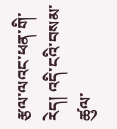རྩལ་ལའང་ཕན་གི་རེད། འདི་ངའི་བསམ་ཚུལ་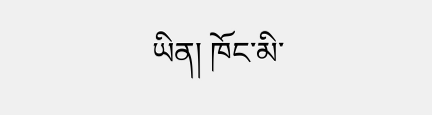ཡིན། ཁོང་མི་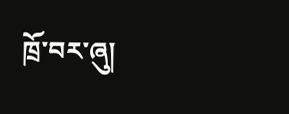ཁྲོ་བར་ཞུ།